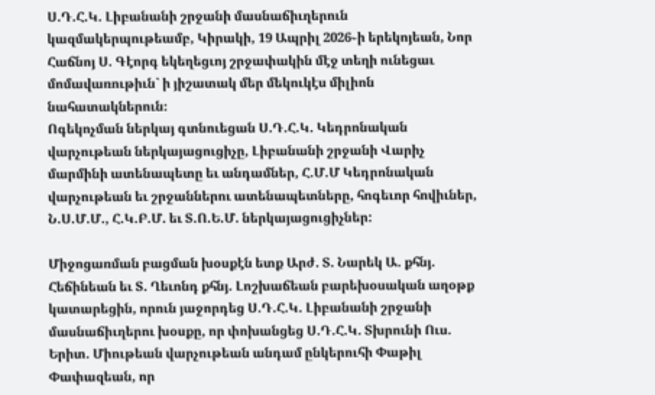Ս.Դ.Հ.Կ. Լիբանանի շրջանի մասնաճիւղերուն կազմակերպութեամբ, Կիրակի, 19 Ապրիլ 2026֊ի երեկոյեան, Նոր Հաճնոյ Ս. Գէորգ եկեղեցւոյ շրջափակին մէջ տեղի ունեցաւ մոմավառութիւն` ի յիշատակ մեր մեկուկէս միլիոն նահատակներուն։
Ոգեկոչման ներկայ գտնուեցան Ս.Դ.Հ.Կ. Կեդրոնական վարչութեան ներկայացուցիչը, Լիբանանի շրջանի Վարիչ մարմինի ատենապետը եւ անդամներ, Հ.Մ.Մ Կեդրոնական վարչութեան եւ շրջաններու ատենապետները, հոգեւոր հովիւներ, Ն.Ս.Մ.Մ., Հ.Կ.Բ.Մ. եւ Տ.Ո.Ե.Մ. ներկայացուցիչներ:

Միջոցառման բացման խօսքէն ետք Արժ. Տ. Նարեկ Ա. քհնյ. Հեճինեան եւ Տ. Ղեւոնդ քհնյ. Լոշխաճեան բարեխօսական աղօթք կատարեցին, որուն յաջորդեց Ս.Դ.Հ.Կ. Լիբանանի շրջանի մասնաճիւղերու խօսքը, որ փոխանցեց Ս.Դ.Հ.Կ. Տխրունի Ուս. Երիտ. Միութեան վարչութեան անդամ ընկերուհի Փաթիլ Փափազեան, որ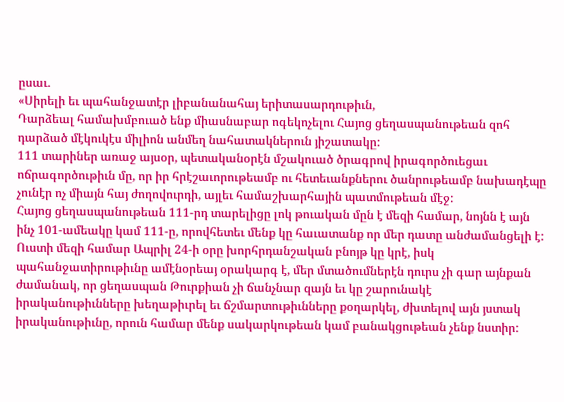ըսաւ.
«Սիրելի եւ պահանջատէր լիբանանահայ երիտասարդութիւն,
Դարձեալ համախմբուած ենք միասնաբար ոգեկոչելու Հայոց ցեղասպանութեան զոհ դարձած մէկուկէս միլիոն անմեղ նահատակներուն յիշատակը:
111 տարիներ առաջ այսօր, պետականօրէն մշակուած ծրագրով իրագործուեցաւ ոճրագործութիւն մը, որ իր հրէշաւորութեամբ ու հետեւանքներու ծանրութեամբ նախադէպը չունէր ոչ միայն հայ ժողովուրդի, այլեւ համաշխարհային պատմութեան մէջ:
Հայոց ցեղասպանութեան 111-րդ տարելիցը լոկ թուական մըն է մեզի համար, նոյնն է այն ինչ 101-ամեակը կամ 111-ը, որովհետեւ մենք կը հաւատանք որ մեր դատը անժամանցելի է:
Ուստի մեզի համար Ապրիլ 24-ի օրը խորհրդանշական բնոյթ կը կրէ, իսկ պահանջատիրութիւնը ամէնօրեայ օրակարգ է, մեր մտածումներէն դուրս չի գար այնքան ժամանակ, որ ցեղասպան Թուրքիան չի ճանչնար զայն եւ կը շարունակէ իրականութիւնները խեղաթիւրել եւ ճշմարտութիւնները քօղարկել, ժխտելով այն յստակ իրականութիւնը, որուն համար մենք սակարկութեան կամ բանակցութեան չենք նստիր: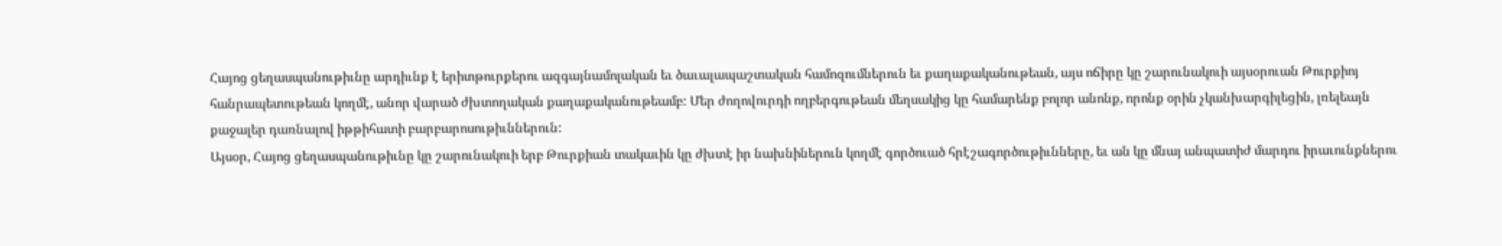Հայոց ցեղասպանութիւնը արդիւնք է երիտթուրքերու ազգայնամոլական եւ ծաւալապաշտական համոզումներուն եւ քաղաքականութեան, այս ոճիրը կը շարունակուի այսօրուան Թուրքիոյ հանրապետութեան կողմէ, անոր վարած ժխտողական քաղաքականութեամբ: Մեր ժողովուրդի ողբերգութեան մեղսակից կը համարենք բոլոր անոնք, որոնք օրին չկանխարգիլեցին, լռելեայն քաջալեր դառնալով իթթիհատի բարբարոսութիւններուն:
Այսօր, Հայոց ցեղասպանութիւնը կը շարունակուի երբ Թուրքիան տակաւին կը ժխտէ իր նախնիներուն կողմէ գործուած հրէշագործութիւնները, եւ ան կը մնայ անպատիժ մարդու իրաւունքներու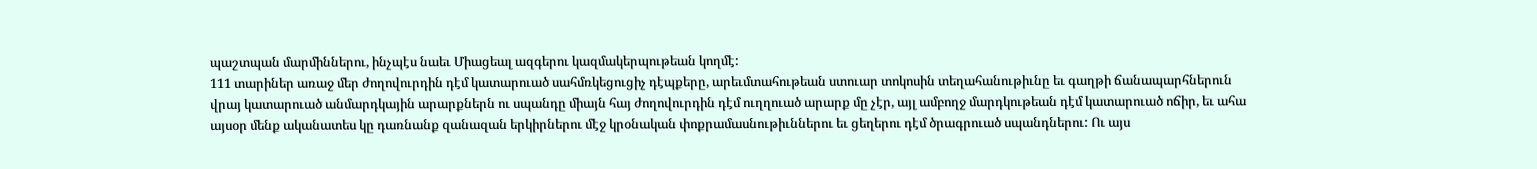պաշտպան մարմիններու, ինչպէս նաեւ Միացեալ ազգերու կազմակերպութեան կողմէ:
111 տարիներ առաջ մեր ժողովուրդին դէմ կատարուած սահմռկեցուցիչ դէպքերը, արեւմտահութեան ստուար տոկոսին տեղահանութիւնը եւ գաղթի ճանապարհներուն վրայ կատարուած անմարդկային արարքներն ու սպանդը միայն հայ ժողովուրդին դէմ ուղղուած արարք մը չէր, այլ ամբողջ մարդկութեան դէմ կատարուած ոճիր, եւ ահա այսօր մենք ականատես կը դառնանք զանազան երկիրներու մէջ կրօնական փոքրամասնութիւններու եւ ցեղերու դէմ ծրագրուած սպանդներու: Ու այս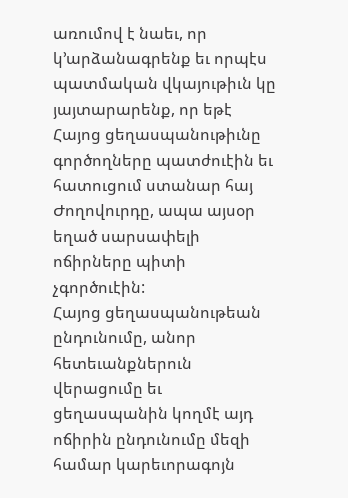առումով է նաեւ, որ կ’արձանագրենք եւ որպէս պատմական վկայութիւն կը յայտարարենք, որ եթէ Հայոց ցեղասպանութիւնը գործողները պատժուէին եւ հատուցում ստանար հայ Ժողովուրդը, ապա այսօր եղած սարսափելի ոճիրները պիտի չգործուէին:
Հայոց ցեղասպանութեան ընդունումը, անոր հետեւանքներուն վերացումը եւ ցեղասպանին կողմէ այդ ոճիրին ընդունումը մեզի համար կարեւորագոյն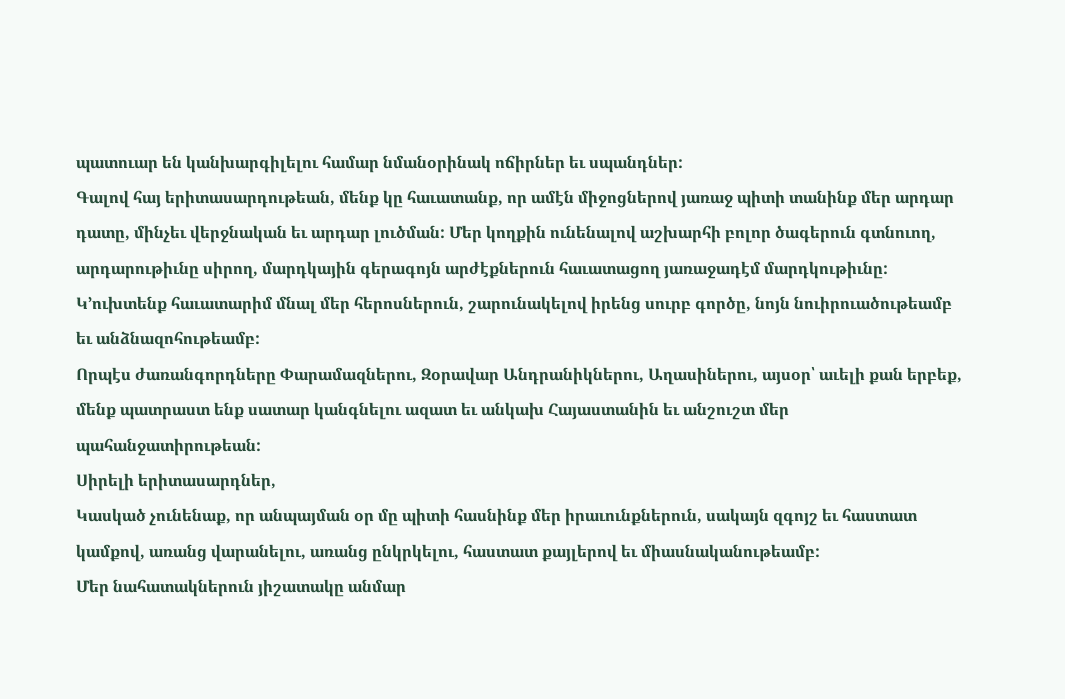պատուար են կանխարգիլելու համար նմանօրինակ ոճիրներ եւ սպանդներ:
Գալով հայ երիտասարդութեան, մենք կը հաւատանք, որ ամէն միջոցներով յառաջ պիտի տանինք մեր արդար դատը, մինչեւ վերջնական եւ արդար լուծման: Մեր կողքին ունենալով աշխարհի բոլոր ծագերուն գտնուող, արդարութիւնը սիրող, մարդկային գերագոյն արժէքներուն հաւատացող յառաջադէմ մարդկութիւնը:
Կ’ուխտենք հաւատարիմ մնալ մեր հերոսներուն, շարունակելով իրենց սուրբ գործը, նոյն նուիրուածութեամբ եւ անձնազոհութեամբ:
Որպէս ժառանգորդները Փարամազներու, Զօրավար Անդրանիկներու, Աղասիներու, այսօր՝ աւելի քան երբեք, մենք պատրաստ ենք սատար կանգնելու ազատ եւ անկախ Հայաստանին եւ անշուշտ մեր պահանջատիրութեան:
Սիրելի երիտասարդներ,
Կասկած չունենաք, որ անպայման օր մը պիտի հասնինք մեր իրաւունքներուն, սակայն զգոյշ եւ հաստատ կամքով, առանց վարանելու, առանց ընկրկելու, հաստատ քայլերով եւ միասնականութեամբ:
Մեր նահատակներուն յիշատակը անմար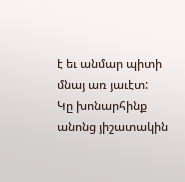է եւ անմար պիտի մնայ առ յաւէտ:
Կը խոնարհինք անոնց յիշատակին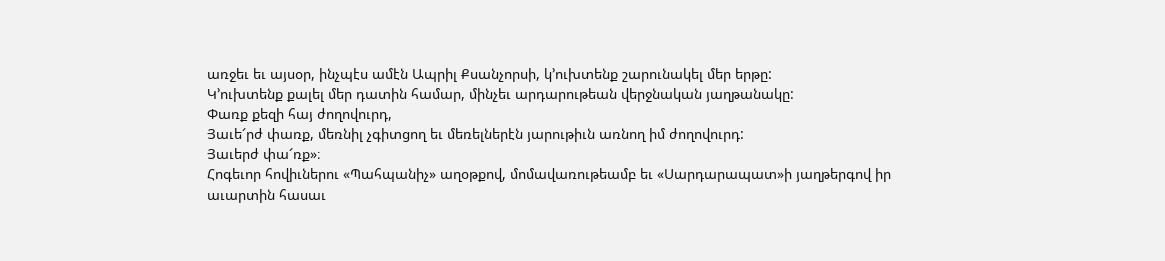առջեւ եւ այսօր, ինչպէս ամէն Ապրիլ Քսանչորսի, կ’ուխտենք շարունակել մեր երթը:
Կ’ուխտենք քալել մեր դատին համար, մինչեւ արդարութեան վերջնական յաղթանակը:
Փառք քեզի հայ ժողովուրդ,
Յաւե՜րժ փառք, մեռնիլ չգիտցող եւ մեռելներէն յարութիւն առնող իմ ժողովուրդ:
Յաւերժ փա՜ռք»։
Հոգեւոր հովիւներու «Պահպանիչ» աղօթքով, մոմավառութեամբ եւ «Սարդարապատ»ի յաղթերգով իր աւարտին հասաւ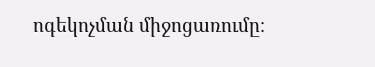ոգեկոչման միջոցառումը։